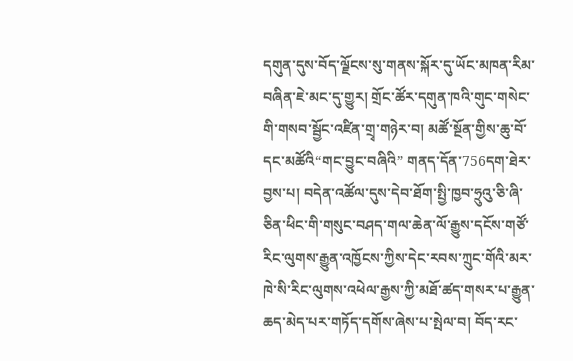དགུན་དུས་བོད་ལྗོངས་སུ་གནས་སྐོར་དུ་ཡོང་མཁན་རིམ་བཞིན་ཇེ་མང་དུ་གྱུར། གྲོང་ཚོར་དགུན་ཁའི་གུང་གསེང་གི་གསབ་སྦྱོང་འཛིན་གྲྭ་གཉེར་བ། མཚོ་སྔོན་གྱིས་ཆུ་བོ་དང་མཚོའི“གང་བྱུང་བཞིའི” གནད་དོན་756དག་ཐེར་བྱས་པ། བདེན་འཚོལ་དུས་དེབ་ཐོག་སྤྱི་ཁྱབ་ཧྲུའུ་ཅི་ཞི་ཅིན་ཕིང་གི་གསུང་བཤད་གལ་ཆེན་ལོ་རྒྱུས་དངོས་གཙོ་རིང་ལུགས་རྒྱུན་འཁྱོངས་ཀྱིས་དེང་རབས་ཀྲུང་གོའི་མར་ཁེ་སི་རིང་ལུགས་འཕེལ་རྒྱས་ཀྱི་མཐོ་ཚད་གསར་པ་རྒྱུན་ཆད་མེད་པར་གཏོད་དགོས་ཞེས་པ་སྤེལ་བ། བོད་རང་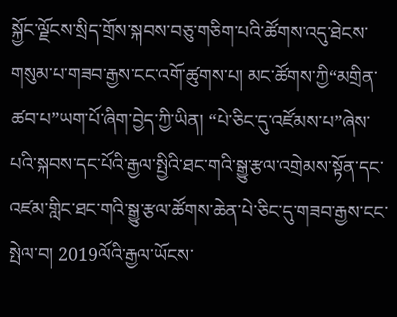སྐྱོང་ལྗོངས་སྲིད་གྲོས་སྐབས་བཅུ་གཅིག་པའི་ཚོགས་འདུ་ཐེངས་གསུམ་པ་གཟབ་རྒྱས་ངང་འགོ་ཚུགས་པ། མང་ཚོགས་ཀྱི“མགྲིན་ཚབ་པ”ཡག་པོ་ཞིག་བྱེད་ཀྱི་ཡིན། “པེ་ཅིང་དུ་འཛོམས་པ”ཞེས་པའི་སྐབས་དང་པོའི་རྒྱལ་སྤྱིའི་ཐང་གའི་སྒྱུ་རྩལ་འགྲེམས་སྟོན་དང་འཛམ་གླིང་ཐང་གའི་སྒྱུ་རྩལ་ཚོགས་ཆེན་པེ་ཅིང་དུ་གཟབ་རྒྱས་ངང་སྤེལ་བ། 2019ལོའི་རྒྱལ་ཡོངས་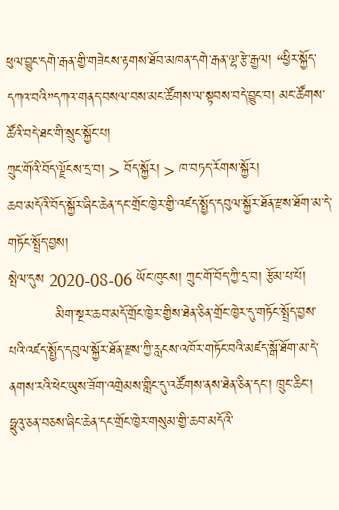ཕུལ་བྱུང་དགེ་རྒན་གྱི་གཟེངས་རྟགས་ཐོབ་མཁན་དགེ་རྒན་ལྷ་རྩེ་རྒྱལ། “ཕྱིར་སྐྱོད་དཀའ་བའི”དཀའ་གནད་བསལ་བས་མང་ཚོགས་ལ་སྟབས་བདེ་བྱུང་བ། མང་ཚོགས་ཚོའི་བདེ་ཐང་གི་སྲུང་སྐྱོང་པ།
ཀྲུང་གོའི་བོད་ལྗོངས་དྲ་བ། > བོད་སྐྱོར། > ཁ་བཏད་རོགས་སྐྱོར།
ཆབ་མདོའི་བོད་སྐྱོར་ཞིང་ཆེན་དང་གྲོང་ཁྱེར་གྱི་འཛད་སྤྱོད་དབུལ་སྐྱོར་ཐོན་རྫས་ཐོག་མ་དེ་གཏོང་སྤྲོད་བྱས།
སྤེལ་དུས 2020-08-06 ཡོང་ཁུངས། ཀྲུང་གོ་བོད་ཀྱི་དྲ་བ། རྩོམ་པ་པོ།
          མིག་སྔར་ཆབ་མདོ་གྲོང་ཁྱེར་གྱིས་ཐེན་ཅིན་གྲོང་ཁྱེར་དུ་གཏོང་སྤྲོད་བྱས་པའི་འཛད་སྤྱོད་དབུལ་སྐྱོར་ཐོན་རྫས་ཀྱི་རླངས་འཁོར་གཏོང་བའི་མཛད་སྒོ་ཐོག་མ་དེ་ནགས་རའི་ཕེང་ཡུས་ཟོག་འགྲེམས་གླིང་དུ་འཚོགས་ནས་ཐེན་ཅིན་དང་། ཁྲུང་ཆིང་། ཧྥུའུ་ཅན་བཅས་ཞིང་ཆེན་དང་གྲོང་ཁྱེར་གསུམ་གྱི་ཆབ་མདོའི་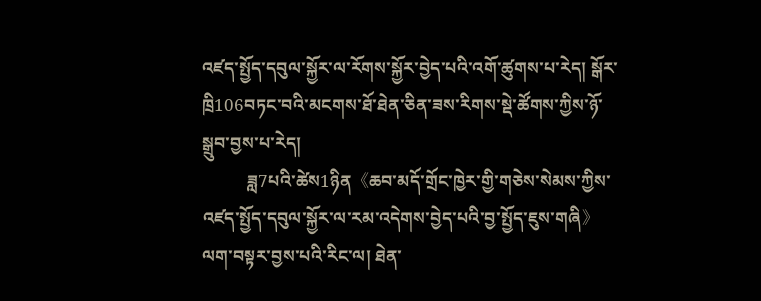འཛད་སྤྱོད་དབུལ་སྐྱོར་ལ་རོགས་སྐྱོར་བྱེད་པའི་འགོ་ཚུགས་པ་རེད། སྒོར་ཁྲི106བཏང་བའི་མངགས་ཐོ་ཐེན་ཅིན་ཟས་རིགས་སྡེ་ཚོགས་ཀྱིས་ཉོ་སྒྲུབ་བྱས་པ་རེད།
          ཟླ7པའི་ཚེས1ཉིན《ཆབ་མདོ་གྲོང་ཁྱེར་གྱི་གཅེས་སེམས་ཀྱིས་འཛད་སྤྱོད་དབུལ་སྐྱོར་ལ་རམ་འདེགས་བྱེད་པའི་བྱ་སྤྱོད་ཇུས་གཞི》ལག་བསྟར་བྱས་པའི་རིང་ལ། ཐེན་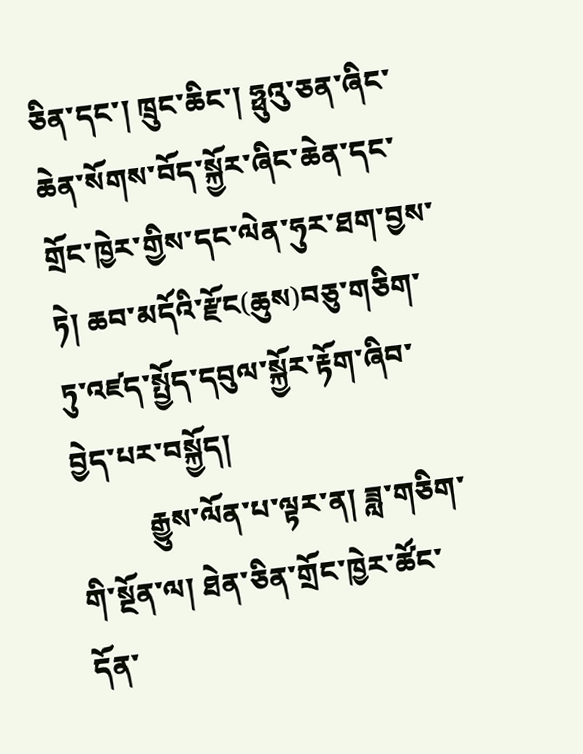ཅིན་དང་། ཁྲུང་ཆིང་། ཧྥུའུ་ཅན་ཞིང་ཆེན་སོགས་བོད་སྐྱོར་ཞིང་ཆེན་དང་གྲོང་ཁྱེར་གྱིས་དང་ལེན་ཧུར་ཐག་བྱས་ཏེ། ཆབ་མདོའི་རྫོང(ཆུས)བཅུ་གཅིག་ཏུ་འཛད་སྤྱོད་དབུལ་སྐྱོར་རྟོག་ཞིབ་བྱེད་པར་བསྐྱོད།
          རྒྱུས་ལོན་པ་ལྟར་ན། ཟླ་གཅིག་གི་སྔོན་ལ། ཐེན་ཅིན་གྲོང་ཁྱེར་ཚོང་དོན་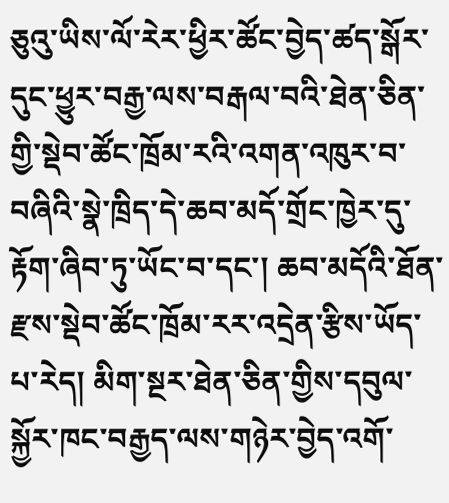ཅུའུ་ཡིས་ལོ་རེར་ཕྱིར་ཚོང་བྱེད་ཚད་སྒོར་དུང་ཕྱུར་བརྒྱ་ལས་བརྒལ་བའི་ཐེན་ཅིན་གྱི་སྡེབ་ཚོང་ཁྲོམ་རའི་འགན་འཁུར་བ་བཞིའི་སྣེ་ཁྲིད་དེ་ཆབ་མདོ་གྲོང་ཁྱེར་དུ་རྟོག་ཞིབ་ཏུ་ཡོང་བ་དང་། ཆབ་མདོའི་ཐོན་རྫས་སྡེབ་ཚོང་ཁྲོམ་རར་འདྲེན་རྩིས་ཡོད་པ་རེད། མིག་སྔར་ཐེན་ཅིན་གྱིས་དབུལ་སྐྱོར་ཁང་བརྒྱད་ལས་གཉེར་བྱེད་འགོ་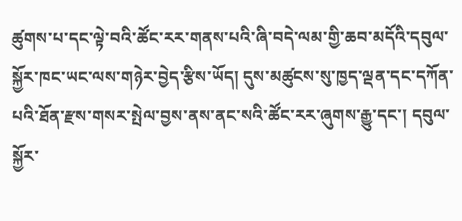ཚུགས་པ་དང་ལྟེ་བའི་ཚོང་རར་གནས་པའི་ཞི་བདེ་ལམ་གྱི་ཆབ་མདོའི་དབུལ་སྐྱོར་ཁང་ཡང་ལས་གཉེར་བྱེད་རྩིས་ཡོད། དུས་མཚུངས་སུ་ཁྱད་ལྡན་དང་དཀོན་པའི་ཐོན་རྫས་གསར་སྤེལ་བྱས་ནས་ནང་སའི་ཚོང་རར་ཞུགས་རྒྱུ་དང་། དབུལ་སྐྱོར་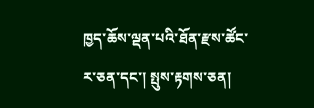ཁྱད་ཆོས་ལྡན་པའི་ཐོན་རྫས་ཚོང་ར་ཅན་དང་། སྤུས་རྟགས་ཅན།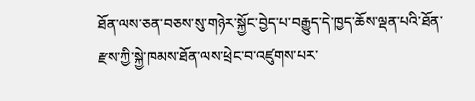ཐོན་ལས་ཅན་བཅས་སུ་གཉེར་སྐྱོང་བྱེད་པ་བརྒྱུད་དེ་ཁྱད་ཆོས་ལྡན་པའི་ཐོན་རྫས་ཀྱི་སྐྱེ་ཁམས་ཐོན་ལས་ཕྲེང་བ་འཛུགས་པར་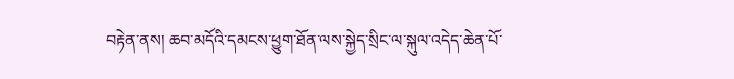བརྟེན་ནས། ཆབ་མདོའི་དམངས་ཕྱུག་ཐོན་ལས་སྐྱེད་སྲིང་ལ་སྐུལ་འདེད་ཆེན་པོ་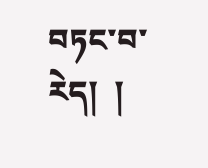བཏང་བ་རེད།  །